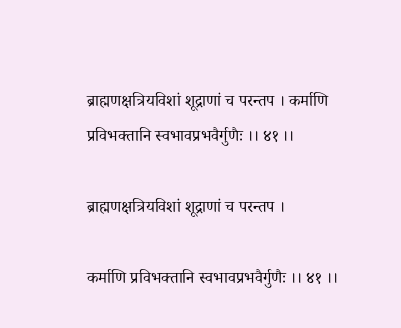ब्राह्मणक्षत्रियविशां शूद्राणां च परन्तप । कर्माणि प्रविभक्तानि स्वभावप्रभवैर्गुणैः ।। ४१ ।।

ब्राह्मणक्षत्रियविशां शूद्राणां च परन्तप ।

कर्माणि प्रविभक्तानि स्वभावप्रभवैर्गुणैः ।। ४१ ।।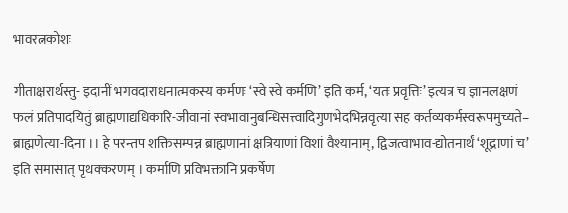भावरत्नकोशः

गीताक्षरार्थस्तु- इदानीं भगवदाराधनात्मकस्य कर्मणः ‘स्वे स्वे कर्मणि’ इति कर्म, ‘यतः प्रवृत्तिः’ इत्यत्र च ज्ञानलक्षणं फलं प्रतिपादयितुं ब्राह्मणाद्यधिकारि-जीवानां स्वभावानुबन्धिसत्त्वादिगुणभेदभिन्नवृत्या सह कर्तव्यकर्मस्वरूपमुच्यते– ब्राह्मणेत्या-दिना ।। हे परन्तप शक्तिसम्पन्न ब्राह्मणानां क्षत्रियाणां विशां वैश्यानाम्, द्विजत्वाभाव-द्योतनार्थं ‘शूद्राणां च’ इति समासात् पृथक्करणम् । कर्माणि प्रविभक्तानि प्रकर्षेण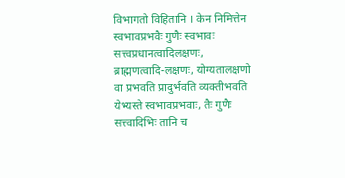विभागतो विहितानि । केन निमित्तेन स्वभावप्रभवैः गुणैः स्वभावः सत्त्वप्रधानत्वादिलक्षणः, ब्राह्मणत्वादि-लक्षणः, योग्यतालक्षणो वा प्रभवति प्रादुर्भवति व्यक्तीभवति येभ्यस्ते स्वभावप्रभवाः, तैः गुणैः सत्त्वादिभिः तानि च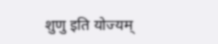शुणु इति योज्यम्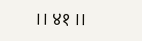।। ४१ ।।